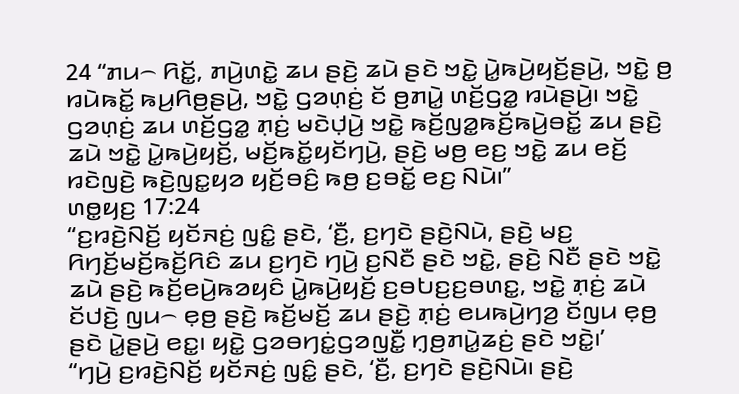24 “ꤊꤣ꤮ ꤖꤢꤩ꤭, ꤊꤣꤧ꤬ꤛꤢꤧ꤭ ꤘꤣ ꤔꤢꤧ꤬ ꤘꤣꤧ ꤔꤢꤧ ꤠꤢꤧ꤭ ꤣꤧ꤭ꤒꤣꤧ꤬ꤟꤢꤩ꤬ꤔꤣꤧ꤬, ꤠꤢꤧ꤭ ꤥ꤬ ꤙꤣꤧꤒꤢꤩ꤭ ꤒꤣ꤬ꤖꤥ꤬ꤔꤣꤧ꤬, ꤠꤢꤧ꤭ ꤞꤤꤛ꤫ꤢꤦ꤬ ꤢꤩ ꤥ꤬ꤊꤣꤧ꤭ ꤛꤢꤩ꤬ꤞꤤ꤭ ꤙꤣꤧꤔꤣꤧ꤬꤯ ꤠꤢꤧ꤭ ꤞꤤꤛ꤫ꤢꤦ꤬ ꤘꤣ ꤛꤢꤩ꤬ꤞꤤ꤭ ꤊ꤫ꤢꤦ꤬ ꤗꤢꤧꤓ꤫ꤣꤧ꤬ ꤠꤢꤧ꤭ ꤒꤢꤩ꤬ꤜꤤ꤭ꤒꤢꤩ꤬ꤒꤣꤧ꤬ꤋꤢꤩ꤭ ꤘꤣ ꤔꤢꤧ꤬ ꤘꤣꤧ ꤠꤢꤧ꤭ ꤣꤧ꤭ꤒꤣꤧ꤬ꤟꤢꤩ꤬, ꤗꤢꤩ꤬ꤒꤢꤩ꤭ꤟꤢꤩꤚꤣꤧ꤬, ꤔꤢꤧ꤬ ꤗꤥ꤬ ꤕꤢ꤬ ꤠꤢꤧ꤭ ꤘꤣ ꤕꤢꤩ꤬ ꤙꤢꤧꤜꤢꤧ꤬ ꤒꤢꤧ꤬ꤜꤢ꤭ꤟꤤ ꤟꤢꤩ꤬ꤋꤢꤨ꤬ ꤒꤥ꤬ ꤢ꤬ꤋꤢꤩ꤭ ꤕꤢ꤬ ꤡꤣꤧ꤯”
ꤛꤥ꤭ꤟꤢ꤬ 17:24
“ꤢ꤬ꤙꤢꤧ꤬ꤡꤢꤩ꤬ ꤟꤢꤩꤏꤢꤦ꤬ ꤜꤢꤨ꤭ ꤔꤢꤧ, ‘ꤢꤪ꤬, ꤢ꤬ꤚꤢꤧ ꤔꤢꤧ꤬ꤡꤣꤧ, ꤔꤢꤧ꤬ ꤗꤢ꤬ ꤖꤚꤢꤩ꤬ꤗꤢꤩ꤬ꤒꤢꤩ꤬ꤖꤢꤨ ꤘꤣ ꤢ꤬ꤚꤢꤧ ꤚꤣꤧ꤬ ꤢ꤬ꤡꤢꤪ ꤔꤢꤧ ꤠꤢꤧ꤭, ꤔꤢꤧ꤬ ꤡꤢꤪ ꤔꤢꤧ ꤠꤢꤧ꤭ ꤘꤣꤧ ꤔꤢꤧ꤬ ꤒꤢꤩ꤬ꤕꤣꤧ꤬ꤒꤤꤟꤢꤨ ꤣꤧ꤭ꤒꤣꤧ꤬ꤟꤢꤩ꤬ ꤢ꤬ꤋꤝꤢ꤬ꤢ꤬ꤋꤛꤢ꤭, ꤠꤢꤧ꤭ ꤊ꤫ꤢꤦ꤬ ꤘꤣꤧ ꤢꤩꤓꤢꤧ꤬ ꤜꤣ꤮ ꤕ꤫ꤥ꤬ ꤔꤢꤧ꤬ ꤒꤢꤩ꤬ꤗꤢꤩ꤬ ꤘꤣ ꤔꤢꤧ꤬ ꤊ꤫ꤢꤦ꤬ ꤕꤣꤒꤣꤧ꤬ꤚꤤ꤬ ꤢꤩꤜꤣ ꤕ꤫ꤥ꤬ ꤔꤢꤧ ꤣꤧ꤭ꤔꤣꤧ꤬ ꤕꤢ꤭꤯ ꤟꤢꤧ꤭ ꤞꤤꤋꤚꤢꤦ꤭ꤞꤤꤜꤢꤪ꤭ ꤚ꤫ꤥ꤬ꤊꤣꤧ꤭ꤘꤢꤦ꤬ ꤔꤢꤧ ꤠꤢꤧ꤭꤯’
“ꤚꤣꤧ꤬ ꤢ꤬ꤙꤢꤧ꤬ꤡꤢꤩ꤬ ꤟꤢꤩꤏꤢꤦ꤬ ꤜꤢꤨ꤭ ꤔꤢꤧ, ‘ꤢꤪ꤬, ꤢ꤬ꤚꤢꤧ ꤔꤢꤧ꤬ꤡꤣꤧ꤯ ꤔꤢꤧ꤬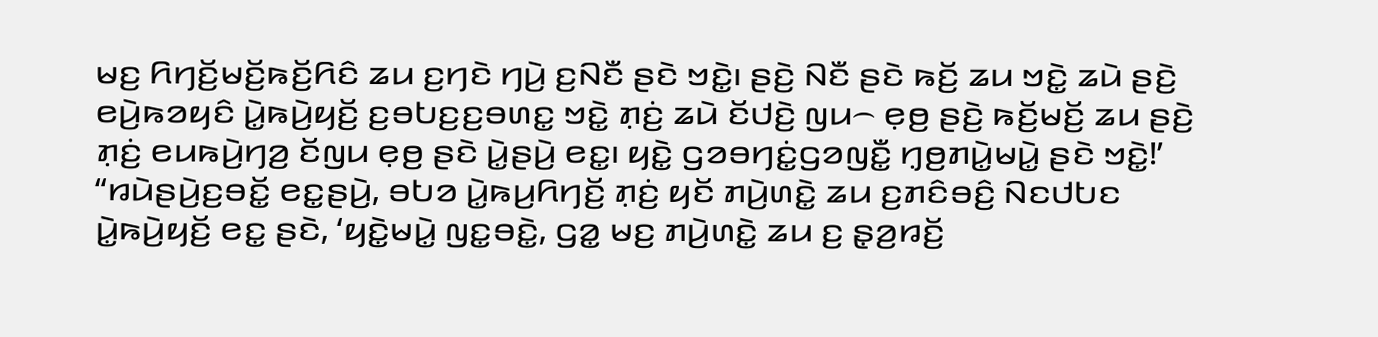ꤗꤢ꤬ ꤖꤚꤢꤩ꤬ꤗꤢꤩ꤬ꤒꤢꤩ꤬ꤖꤢꤨ ꤘꤣ ꤢ꤬ꤚꤢꤧ ꤚꤣꤧ꤬ ꤢ꤬ꤡꤢꤪ ꤔꤢꤧ ꤠꤢꤧ꤭꤯ ꤔꤢꤧ꤬ ꤡꤢꤪ ꤔꤢꤧ ꤒꤢꤩ꤬ ꤘꤣ ꤠꤢꤧ꤭ ꤘꤣꤧ ꤔꤢꤧ꤬ ꤕꤣꤧ꤬ꤒꤤꤟꤢꤨ ꤣꤧ꤭ꤒꤣꤧ꤬ꤟꤢꤩ꤬ ꤢ꤬ꤋꤝꤢ꤬ꤢ꤬ꤋꤛꤢ꤭ ꤠꤢꤧ꤭ ꤊ꤫ꤢꤦ꤬ ꤘꤣꤧ ꤢꤩꤓꤢꤧ꤬ ꤜꤣ꤮ ꤕ꤫ꤥ꤬ ꤔꤢꤧ꤬ ꤒꤢꤩ꤬ꤗꤢꤩ꤬ ꤘꤣ ꤔꤢꤧ꤬ ꤊ꤫ꤢꤦ꤬ ꤕꤣꤒꤣꤧ꤬ꤚꤤ꤬ ꤢꤩꤜꤣ ꤕ꤫ꤥ꤬ ꤔꤢꤧ ꤣꤧ꤭ꤔꤣꤧ꤬ ꤕꤢ꤭꤯ ꤟꤢꤧ꤭ ꤞꤤꤋꤚꤢꤦ꤭ꤞꤤꤜꤢꤪ꤭ ꤚ꤫ꤥ꤬ꤊꤣꤧ꤭ꤗꤣꤧ꤭ ꤔꤢꤧ ꤠꤢꤧ꤭!’
“ꤙꤣꤧꤔꤣꤧ꤬ꤢ꤬ꤋꤢꤩ꤭ ꤕꤢ꤭ꤔꤣꤧ꤬, ꤋꤝꤤ ꤣꤧ꤭ꤒꤣ꤬ꤖꤚꤢꤩ꤬ ꤊ꤫ꤢꤦ꤬ ꤟꤢꤩ ꤊꤣꤧ꤬ꤛꤢꤧ꤭ ꤘꤣ ꤢ꤬ꤊꤢꤨꤋꤢꤨ꤬ ꤡꤢꤓꤝꤢ ꤣꤧ꤭ꤒꤣꤧ꤬ꤟꤢꤩ꤬ ꤕꤢ꤭ ꤔꤢꤧ, ‘ꤟꤢꤧ꤭ꤗꤣꤧ꤭ ꤜꤢ꤭ꤋꤢꤧ꤭, ꤞꤤ꤭ ꤗꤢ꤬ ꤊꤣꤧ꤬ꤛꤢꤧ꤭ ꤘꤣ ꤢ꤬ ꤔ꤫ꤤ꤬ꤙꤢꤩ꤬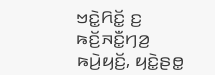ꤠꤢꤧ꤭ꤖꤢꤩ꤭ ꤢ꤬ ꤒꤢꤩ꤬ꤏꤢꤪ꤭ꤚꤤ꤬ ꤒꤣꤧ꤬ꤟꤢꤩ꤬, ꤟꤢꤧ꤭ꤔꤥ꤭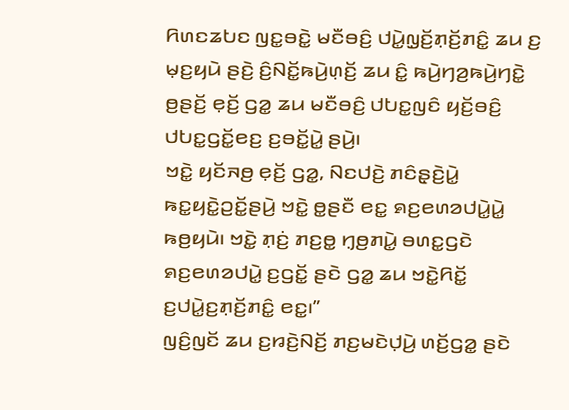ꤖꤛꤢꤘꤝꤢ ꤜꤢ꤭ꤋꤢꤧ꤭ ꤗꤢꤪꤋꤢꤨ꤬ ꤓꤣꤧ꤭ꤜ꤫ꤢꤩ꤬ꤊ꤫ꤢꤩ꤬ꤊꤢꤨ꤭ ꤘꤣ ꤢ꤬ ꤗ꤫ꤢ꤬ꤟꤣꤧ ꤔꤢꤧ꤬ ꤢꤨ꤬ꤡꤢꤩ꤭ꤒꤣꤧ꤬ꤛ꤫ꤢꤩ꤬ ꤘꤣ ꤢꤨ꤭ ꤒꤣꤧ꤬ꤚꤤ꤬ꤒꤣꤧ꤬ꤚꤢꤧ꤭ ꤥ꤬ꤔꤢꤩ꤬ ꤕ꤫ꤢꤩ꤬ ꤞꤤ꤭ ꤘꤣ ꤗꤢꤪꤋꤢꤨ꤬ ꤓꤝꤢ꤭ꤜꤢꤨ ꤟꤢꤩ꤬ꤋꤢꤨ꤬ ꤓꤝꤢ꤭ꤞꤢꤩ꤭ꤕꤢ꤬ ꤢ꤬ꤋꤢꤩ꤭ꤣꤧ꤭ ꤔꤣꤧ꤬꤯
ꤠꤢꤧ꤭ ꤟꤢꤩꤏꤥ꤬ ꤕ꤫ꤢꤩ꤬ ꤞꤤ꤭, ꤡꤢꤓꤢꤧ꤬ ꤊꤢꤨꤔ꤫ꤢꤧ꤬ꤣꤧ꤭ ꤒꤢ꤭ꤟꤢꤧ꤭ꤑꤢꤩ꤭ꤔꤣꤧ꤬ ꤠꤢꤧ꤭ ꤥ꤭ꤔꤢꤪ ꤕꤢ꤭ ꤎꤢ꤬ꤕꤛꤤꤓꤣꤧ꤭ꤣꤧ꤭ ꤒꤥ꤬ꤟꤣꤧ꤯ ꤠꤢꤧ꤭ ꤊ꤫ꤢꤦ꤬ ꤊꤢ꤬ꤥ꤭ ꤚ꤫ꤥ꤬ꤊꤣꤧ꤭ ꤋꤛꤢ꤭ꤞꤢꤧ ꤎꤢ꤬ꤕꤛꤤꤓꤣꤧ꤭ ꤢ꤬ꤞꤢꤩ꤭ ꤔꤢꤧ ꤞꤤ꤭ ꤘꤣ ꤠꤢꤧ꤭ꤖꤢꤩ꤭ ꤢ꤬ꤓꤣꤧ꤭ꤢ꤬ꤊ꤫ꤢꤩ꤬ꤊꤢꤨ꤭ ꤕꤢ꤭꤯”
ꤜꤢꤨ꤬ꤜꤢꤩ ꤘꤣ ꤢ꤬ꤙꤢꤧ꤬ꤡꤢꤩ꤬ ꤊꤢ꤬ꤗꤢꤧꤓ꤫ꤣꤧ꤬ ꤛꤢꤩ꤬ꤞꤤ꤭ ꤔꤢꤧ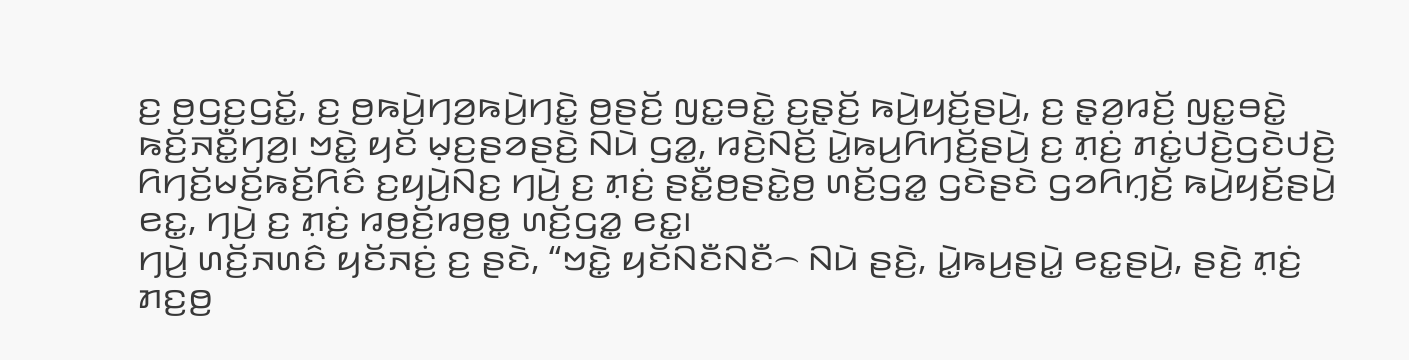ꤢ꤬ ꤥ꤬ꤞꤢ꤬ꤞꤢꤩ꤭, ꤢ꤬ ꤥ꤬ꤒꤣꤧ꤬ꤚꤤ꤬ꤒꤣꤧ꤬ꤚꤢꤧ꤭ ꤥ꤬ꤔꤢꤩ꤬ ꤜꤢ꤭ꤋꤢꤧ꤭ ꤢ꤬ꤔ꤫ꤢꤩ꤬ ꤒꤣꤧ꤬ꤟꤢꤩ꤬ꤔꤣꤧ꤬, ꤢ꤬ ꤔ꤫ꤤ꤬ꤙꤢꤩ꤬ ꤜꤢ꤭ꤋꤢꤧ꤭ ꤒꤢꤩ꤬ꤏꤢꤪ꤭ꤚꤤ꤬꤯ ꤠꤢꤧ꤭ ꤟꤢꤩ ꤗ꤫ꤢ꤬ꤔꤤꤔꤢꤧ꤬ ꤡꤣꤧ ꤞꤤ꤭, ꤙꤢꤧ꤬ꤡꤢꤩ꤬ ꤣꤧ꤭ꤒꤣ꤬ꤖꤚꤢꤩ꤬ꤔꤣꤧ꤬ ꤢ꤬ ꤊ꤫ꤢꤦ꤬ ꤊꤢꤦ꤭ꤓꤢꤧ꤬ꤞꤢꤧꤓꤢꤧ꤬ ꤖꤚꤢꤩ꤬ꤗꤢꤩ꤬ꤒꤢꤩ꤬ꤖꤢꤨ ꤢ꤬ꤟꤣꤧ꤬ꤡꤢ꤬ ꤚꤣꤧ꤬ ꤢ꤬ ꤊ꤫ꤢꤦ꤬ ꤔꤢꤪ꤭ꤥ꤬ꤔꤢꤧ꤭ꤥ꤬ ꤛꤢꤩ꤬ꤞꤤ꤭ ꤞꤢꤧꤔꤢꤧ ꤞꤤꤖꤚ꤫ꤢꤩ꤬ ꤒꤣꤧ꤬ꤟꤢꤩ꤬ꤔꤣꤧ꤬ ꤕꤢ꤭, ꤚꤣꤧ꤬ ꤢ꤬ ꤊ꤫ꤢꤦ꤬ ꤙꤥ꤬ꤢꤩ꤬ꤙꤥ꤬ꤥ꤭ ꤛꤢꤩ꤬ꤞꤤ꤭ ꤕꤢ꤭꤯
ꤚꤣꤧ꤬ ꤛꤢꤩ꤬ꤏꤛꤢꤨ ꤟꤢꤩꤏꤢꤦ꤬ ꤢ꤬ ꤔꤢꤧ, “ꤠꤢꤧ꤭ ꤟꤢꤩꤡꤢꤪꤡꤢꤪ꤮ ꤡꤣꤧ ꤔꤢꤧ꤬, ꤣꤧ꤭ꤒꤣ꤬ꤔꤣꤧ꤭ ꤕꤢ꤭ꤔꤣꤧ꤬, ꤔꤢꤧ꤬ ꤊ꤫ꤢꤦ꤬ ꤊꤢ꤬ꤥ꤬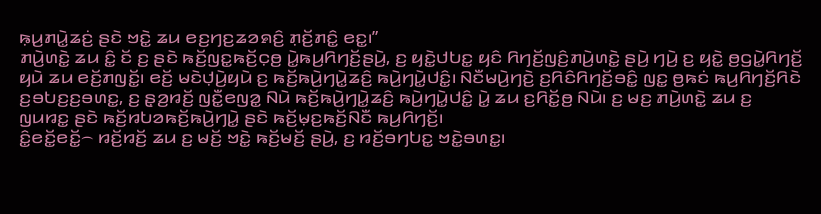ꤒ꤫ꤣ꤬ꤊꤣꤧ꤭ꤘꤢꤦ꤬ ꤔꤢꤧ ꤠꤢꤧ꤭ ꤘꤣ ꤕꤢ꤬ꤚꤢ꤬ꤘꤤꤎꤢꤨ꤬ ꤊ꤫ꤢꤩ꤬ꤊꤢꤨ꤭ ꤕꤢ꤭꤯”
ꤊꤣꤧ꤬ꤛꤢꤧ꤭ ꤘꤣ ꤢꤨ꤭ ꤢꤩ ꤢ꤬ ꤔꤢꤧ ꤒꤢꤩ꤬ꤜꤢ꤭ꤒꤢꤩ꤬ꤍ꤫ꤥ꤬ ꤣꤧ꤭ꤒꤣ꤬ꤖꤚꤢꤩ꤬ꤔꤣꤧ꤬, ꤢ꤬ ꤟꤢꤧ꤭ꤓꤝꤢ꤭ ꤟꤢꤨ ꤖꤚꤢꤩ꤬ꤜꤢꤨ꤬ꤊꤣꤧ꤬ꤛꤢꤧ꤭ ꤔꤣꤧ꤬ ꤚꤣꤧ꤬ ꤢ꤬ ꤟꤢꤧ꤭ ꤥ꤬ꤞꤣꤧ꤭ꤖꤚꤢꤩ꤬ ꤟꤣꤧ ꤘꤣ ꤕꤢꤩ꤬ꤊꤜꤢꤩ꤭꤯ ꤕꤢꤩ꤬ ꤗꤢꤧꤓ꤫ꤣꤧ꤬ꤟꤣꤧ ꤢ꤬ ꤒꤢꤩ꤬ꤒꤣꤧ꤬ꤚꤣꤧ꤭ꤘꤢꤨ꤬ ꤒꤣꤧ꤬ꤚꤣꤧ꤭ꤓꤢꤨ꤭꤯ ꤡꤢꤪꤗꤣꤧ꤬ꤚꤢꤧ꤬ ꤢ꤬ꤖꤢꤨꤖꤚꤢꤩ꤬ꤋꤢꤨ꤭ ꤜꤢ꤭ ꤥ꤬ꤒꤢꤦ ꤒꤣ꤬ꤖꤚꤢꤩ꤬ꤖꤢꤧ ꤢ꤬ꤋꤝꤢ꤬ꤢ꤬ꤋꤛꤢ꤭, ꤢ꤬ ꤔ꤫ꤤ꤬ꤙꤢꤩ꤬ ꤜꤢꤪ꤭ꤕꤜꤤ꤭ ꤡꤣꤧ ꤒꤢꤩ꤬ꤒꤣꤧ꤬ꤚꤣꤧ꤭ꤘꤢꤨ꤬ ꤒꤣꤧ꤬ꤚꤣꤧ꤭ꤓꤢꤨ꤭ ꤣꤧ꤭ ꤘꤣ ꤢ꤬ꤖꤢꤩ꤭ꤥ꤬ ꤡꤣꤧ꤯ ꤢ꤬ ꤗꤢ꤬ ꤊꤣꤧ꤬ꤛꤢꤧ꤭ ꤘꤣ ꤢ꤬ ꤜꤣꤙꤢ꤭ ꤔꤢꤧ ꤒꤢꤩ꤬ꤙꤝꤤꤒꤢꤩ꤬ꤒꤣꤧ꤬ꤚꤣꤧ꤭ ꤔꤢꤧ ꤒꤢꤩ꤬ꤗ꤫ꤢ꤬ꤒꤢꤩ꤬ꤡꤢꤪ ꤒꤣ꤬ꤖꤚꤢꤩ꤬꤯
ꤢꤨ꤭ꤕꤢꤩ꤭ꤕꤢꤩ꤭꤮ ꤙꤢꤩ꤬ꤙꤢꤩ꤬ ꤘꤣ ꤢ꤬ ꤗꤢꤩ꤬ ꤠꤢꤧ꤭ ꤒꤢꤩ꤬ꤗꤢꤩ꤬ ꤔꤣꤧ꤬, ꤢ꤬ ꤙꤢꤩ꤬ꤋꤚꤝꤢ꤭ ꤠꤢꤧ꤭ꤋꤛꤢ꤭꤯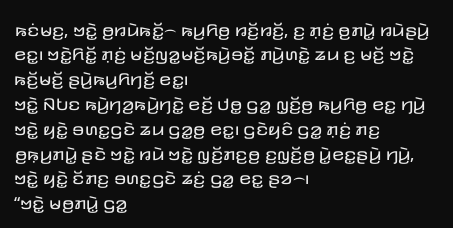ꤒꤢꤦꤗꤢ꤬, ꤠꤢꤧ꤭ ꤥ꤬ꤙꤣꤧꤒꤢꤩ꤭꤮ ꤒꤣ꤬ꤖꤥ꤬ ꤙꤢꤩ꤬ꤙꤢꤩ꤬, ꤢ꤬ ꤊ꤫ꤢꤦ꤬ ꤥ꤬ꤊꤣꤧ꤭ ꤙꤣꤧꤔꤣꤧ꤬ ꤕꤢ꤭꤯ ꤠꤢꤧ꤭ꤖꤢꤩ꤭ ꤊ꤫ꤢꤦ꤬ ꤗꤢꤩ꤬ꤜꤤ꤭ꤗꤢꤩ꤬ꤒꤣꤧ꤬ꤋꤢꤩ꤭ ꤊꤣꤧ꤬ꤛꤢꤧ꤭ ꤘꤣ ꤢ꤬ ꤗꤢꤩ꤬ ꤠꤢꤧ꤭ ꤒꤢꤩ꤬ꤗꤢꤩ꤬ ꤔꤣꤧ꤬ꤒꤣ꤬ꤖꤚꤢꤩ꤬ ꤕꤢ꤭꤯
ꤠꤢꤧ꤭ ꤡꤝꤢ ꤒꤣꤧ꤬ꤚꤤ꤬ꤒꤣꤧ꤬ꤚꤢꤧ꤭ ꤕꤢꤩ꤬ ꤓꤥ꤭ ꤞꤤ꤭ ꤜ꤫ꤢꤩ꤬ꤥ꤬ ꤒꤣ꤬ꤖꤥ꤬ ꤕꤢ꤭ ꤚꤣꤧ꤬ ꤠꤢꤧ꤭ ꤟꤢꤧ꤭ ꤋꤛꤢ꤭ꤞꤢꤧ ꤘꤣ ꤞꤤ꤭ꤥ꤬ ꤕꤢ꤭꤯ ꤞꤢꤧꤟꤢꤨ ꤞꤤ꤭ ꤊ꤫ꤢꤦ꤬ ꤊꤢ꤬ ꤥ꤬ꤒ꤫ꤣ꤬ꤊꤣꤧ꤭ ꤔꤢꤧ ꤠꤢꤧ꤭ ꤙꤣꤧ ꤠꤢꤧ꤭ ꤜ꤫ꤢꤩ꤬ꤊꤢ꤬ꤥ꤬ ꤢ꤬ꤜ꤫ꤢꤩ꤬ꤥ꤬ ꤣꤧ꤭ꤕꤢ꤭ꤔꤣꤧ꤬ ꤚꤣꤧ꤬, ꤠꤢꤧ꤭ ꤟꤢꤧ꤭ ꤢꤩꤊꤢ꤬ ꤋꤛꤢ꤭ꤞꤢꤧ ꤘꤢꤦ꤬ ꤞꤤ꤭ ꤕꤢ꤭ ꤔꤤ꤮꤯
“ꤠꤢꤧ꤭ ꤗꤥ꤬ꤊꤣꤧ꤭ ꤞꤤ꤭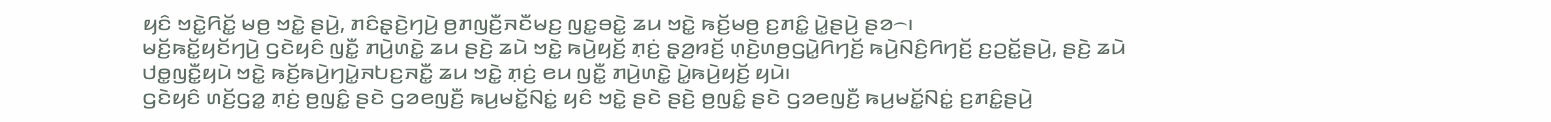ꤟꤢꤨ ꤠꤢꤧ꤭ꤖꤢꤩ꤭ ꤗꤥ꤬ ꤠꤢꤧ꤭ ꤔꤣꤧ꤬, ꤊꤢꤨꤔ꤫ꤢꤧ꤬ꤚꤣꤧ꤬ ꤥ꤬ꤊꤜꤢꤪ꤬ꤏꤢꤪꤗꤢ꤬ ꤜꤢ꤭ꤋꤢꤧ꤭ ꤘꤣ ꤠꤢꤧ꤭ ꤒꤢꤩ꤬ꤗꤥ꤬ ꤢ꤬ꤊꤢꤨ꤭ ꤣꤧ꤭ꤔꤣꤧ꤬ ꤔꤤ꤮꤯
ꤗꤢꤩ꤬ꤒꤢꤩ꤭ꤟꤢꤩꤚꤣꤧ꤬ ꤞꤢꤧꤟꤢꤨ ꤜꤢꤪ꤭ ꤊꤣꤧ꤬ꤛꤢꤧ꤭ ꤘꤣ ꤔꤢꤧ꤬ ꤘꤣꤧ ꤠꤢꤧ꤭ ꤒꤣꤧ꤬ꤟꤢꤩ꤬ ꤊ꤫ꤢꤦ꤬ ꤔ꤫ꤤ꤬ꤙꤢꤩ꤬ ꤛ꤫ꤢꤧ꤬ꤛꤥ꤬ꤞꤣꤧ꤭ꤖꤚꤢꤩ꤬ ꤒꤣꤧ꤬ꤡꤢꤨ꤬ꤖꤚꤢꤩ꤬ ꤢ꤬ꤑꤢꤩ꤭ꤔꤣꤧ꤬, ꤔꤢꤧ꤬ ꤘꤣꤧ ꤓꤥ꤭ꤜꤢꤪ꤭ꤟꤣꤧ ꤠꤢꤧ꤭ ꤒꤢꤩ꤬ꤒꤣꤧ꤬ꤚꤣꤧ꤭ꤏꤝꤢ꤬ꤏꤢꤪ꤭ ꤘꤣ ꤠꤢꤧ꤭ ꤊ꤫ꤢꤦ꤬ ꤕꤣ ꤜꤢꤪ꤭ ꤊꤣꤧ꤬ꤛꤢꤧ꤭ ꤣꤧ꤭ꤒꤣꤧ꤬ꤟꤢꤩ꤬ ꤟꤣꤧ꤯
ꤞꤢꤧꤟꤢꤨ ꤛꤢꤩ꤬ꤞꤤ꤭ ꤊ꤫ꤢꤦ꤬ ꤥ꤬ꤜꤢꤨ꤭ ꤔꤢꤧ ꤞꤤꤕꤜꤢꤪ꤬ ꤒꤣ꤬ꤗꤢꤩ꤭ꤡꤢꤦ꤭ ꤟꤢꤨ ꤠꤢꤧ꤭ ꤔꤢꤧ ꤔꤢꤧ꤬ ꤥ꤬ꤜꤢꤨ꤭ ꤔꤢꤧ ꤞꤤꤕꤜꤢꤪ꤬ ꤒꤣ꤬ꤗꤢꤩ꤭ꤡꤢꤦ꤭ ꤢ꤬ꤊꤢꤨ꤭ꤔꤣꤧ꤬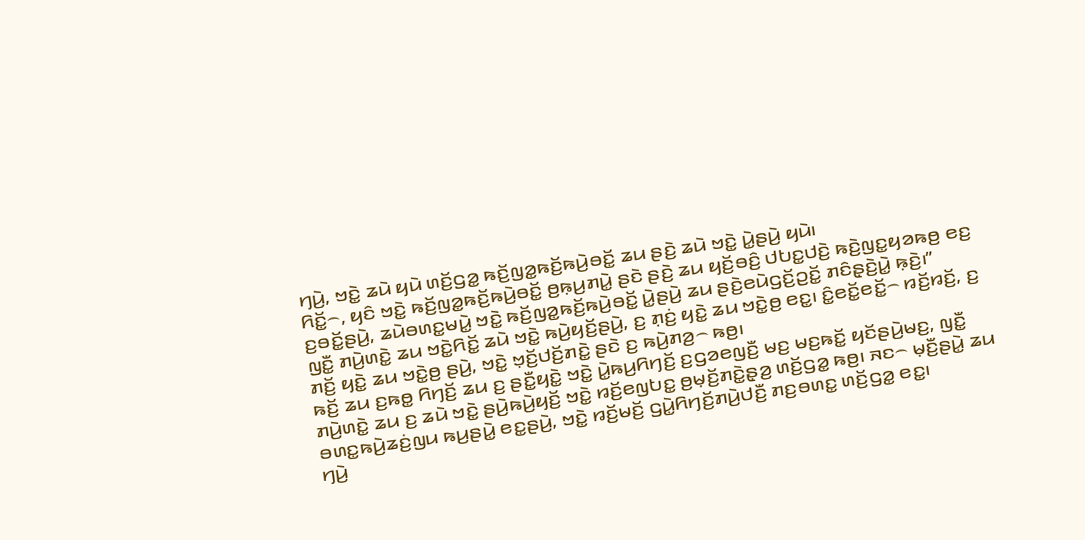ꤚꤣꤧ꤬, ꤠꤢꤧ꤭ ꤘꤣꤧ ꤟꤣꤧ ꤛꤢꤩ꤬ꤞꤤ꤭ ꤒꤢꤩ꤬ꤜꤤ꤭ꤒꤢꤩ꤬ꤒꤣꤧ꤬ꤋꤢꤩ꤭ ꤘꤣ ꤔꤢꤧ꤬ ꤘꤣꤧ ꤠꤢꤧ꤭ ꤣꤧ꤭ꤔꤣꤧ꤬ ꤟꤣꤧ꤯
ꤖꤢꤩ꤭꤮, ꤟꤢꤨ ꤠꤢꤧ꤭ ꤒꤢꤩ꤬ꤜꤤ꤭ꤒꤢꤩ꤬ꤒꤣꤧ꤬ꤋꤢꤩ꤭ ꤥ꤬ꤒ꤫ꤣ꤬ꤊꤣꤧ꤭ ꤔꤢꤧ ꤔꤢꤧ꤬ ꤘꤣ ꤟꤢꤩ꤬ꤋꤢꤨ꤬ ꤓꤝꤢ꤭ꤓꤢꤧ꤬ ꤒꤢꤧ꤬ꤜꤢ꤭ꤟꤤꤒꤥ꤬ ꤕꤢ꤬ ꤢ꤬ꤋꤢꤩ꤭ꤔꤣꤧ꤬, ꤘꤣꤧꤋꤛꤢ꤭ꤗꤣꤧ꤭ ꤠꤢꤧ꤭ ꤒꤢꤩ꤬ꤜꤤ꤭ꤒꤢꤩ꤬ꤒꤣꤧ꤬ꤋꤢꤩ꤭ ꤣꤧ꤭ꤔꤣꤧ꤬ ꤘꤣ ꤔꤢꤧ꤬ꤕꤣꤧꤞꤢꤩ꤬ꤑꤢꤩ꤭ ꤊꤢꤨꤔ꤫ꤢꤧ꤬ꤣꤧ꤭ ꤒ꤫ꤢꤧ꤬꤯”
ꤜꤢꤪ꤭ ꤊꤣꤧ꤬ꤛꤢꤧ꤭ ꤘꤣ ꤠꤢꤧ꤭ꤖꤢꤩ꤭ ꤘꤣꤧ ꤠꤢꤧ꤭ ꤒꤣꤧ꤬ꤟꤢꤩ꤬ꤔꤣꤧ꤬, ꤢ꤬ ꤊ꤫ꤢꤦ꤬ ꤟꤢꤧ꤭ ꤘꤣ ꤠꤢꤧ꤭ꤥ꤬ ꤕꤢ꤭꤯ ꤢꤨ꤭ꤕꤢꤩ꤭ꤕꤢꤩ꤭꤮ ꤙꤢꤩ꤬ꤙꤢꤩ꤬, ꤢ꤬ ꤊꤢꤩ꤬ ꤟꤢꤧ꤭ ꤘꤣ ꤠꤢꤧ꤭ꤥ꤬ ꤔꤣꤧ꤬, ꤠꤢꤧ꤭ ꤠ꤫ꤢꤩ꤬ꤓꤢꤩ꤬ꤊꤢꤧ꤭ ꤔꤢꤧ ꤢ꤬ ꤒꤣꤧ꤬ꤊꤤ꤬꤮ ꤒꤥ꤬꤯
ꤒꤢꤩ꤬ ꤘꤣ ꤢ꤬ꤒꤥ꤭ ꤖꤚꤢꤩ꤬ ꤘꤣ ꤢ꤬ ꤔꤢꤪ꤭ꤟꤢꤧ꤭ ꤠꤢꤧ꤭ ꤣꤧ꤭ꤒꤣ꤬ꤖꤚꤢꤩ꤬ ꤢ꤬ꤞꤤꤕꤜꤢꤪ꤬ ꤗꤢ꤬ ꤗꤢ꤬ꤒꤢꤩ꤭ ꤟꤢꤩꤔꤣꤧ꤬ꤗꤢ꤬, ꤜꤢꤪ꤭ ꤊꤣꤧ꤬ꤛꤢꤧ꤭ ꤘꤣ ꤢ꤬ ꤘꤣꤧ ꤠꤢꤧ꤭ ꤔꤣꤧ꤬ꤒꤣꤧ꤬ꤟꤢꤩ꤬ ꤠꤢꤧ꤭ ꤙꤢꤩ꤬ꤕꤜꤝꤢ꤭ ꤥ꤬ꤗ꤫ꤢꤩ꤬ꤊꤢꤧ꤭ꤔ꤫ꤤ꤬ ꤛꤢꤩ꤬ꤞꤤ꤭ ꤒꤥ꤬꤯ ꤏꤢ꤮ ꤗ꤫ꤢꤪ꤬ꤔꤣꤧ꤭ ꤘꤣ ꤋꤛꤢ꤭ꤒꤣꤧ꤬ꤘꤢꤦ꤬ꤜꤣ ꤒꤣ꤬ꤔꤣꤧ꤭ ꤕꤢ꤭ꤔꤣꤧ꤬, ꤠꤢꤧ꤭ ꤙꤢꤩ꤬ꤗꤢꤩ꤬ ꤞꤣꤧ꤭ꤖꤚꤢꤩ꤬ꤊꤣꤧ꤬ꤓꤢꤪ꤬ ꤊꤢ꤬ꤋꤛꤢ꤭ ꤛꤢꤩ꤬ꤞꤤ꤭ ꤕꤢ꤭꤯
ꤚꤣꤧ꤬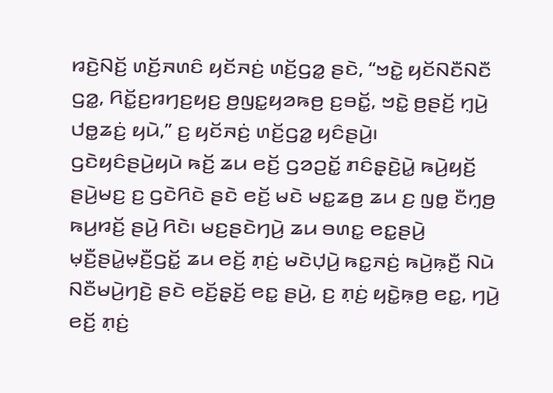ꤙꤢꤧ꤬ꤡꤢꤩ꤬ ꤛꤢꤩ꤬ꤏꤛꤢꤨ ꤟꤢꤩꤏꤢꤦ꤬ ꤛꤢꤩ꤬ꤞꤤ꤭ ꤔꤢꤧ, “ꤠꤢꤧ꤭ ꤟꤢꤩꤡꤢꤪꤡꤢꤪ ꤞꤤ꤭, ꤖꤢꤩ꤭ꤢ꤬ꤙꤚꤢ꤬ꤟꤢ꤬ ꤥ꤬ꤜꤢ꤭ꤟꤤꤒꤥ꤬ ꤢ꤬ꤋꤢꤩ꤭, ꤠꤢꤧ꤭ ꤥ꤬ꤔꤢꤩ꤬ ꤚ꤫ꤣꤧ꤬ ꤓꤥ꤭ꤘꤢꤦ꤬ ꤟꤣꤧ,” ꤢ꤬ ꤟꤢꤩꤏꤢꤦ꤬ ꤛꤢꤩ꤬ꤞꤤ꤭ ꤟꤢꤨꤔꤣꤧ꤬꤯
ꤞꤢꤧꤟꤢꤨꤔꤣꤧ꤬ꤟꤣꤧ ꤒꤢꤩ꤬ ꤘꤣ ꤕꤢꤩ꤬ ꤞꤤꤑꤢꤩ꤭ ꤊꤢꤨꤔ꤫ꤢꤧ꤬ꤣꤧ꤭ ꤒꤣꤧ꤬ꤟꤢꤩ꤬ ꤔꤣꤧ꤬ꤗꤢ꤬ ꤢ꤬ ꤞꤢꤧꤖꤢꤧ ꤔꤢꤧ ꤕꤢꤩ꤬ ꤗꤢꤧ ꤗꤢ꤭ꤘꤥ꤬ ꤘꤣ ꤢ꤬ ꤜꤥ꤭ ꤢꤪꤚ꤫ꤥ꤬ ꤒꤣ꤬ꤙꤢꤩ꤬ ꤔꤣꤧ꤬ ꤖꤢꤧ꤯ ꤗꤢ꤬ꤔꤢꤧꤚꤣꤧ꤬ ꤘꤣ ꤋꤛꤢ꤭ ꤕꤢ꤭ꤔꤣꤧ꤬ ꤗ꤫ꤢꤪ꤬ꤔꤣꤧ꤭ꤗ꤫ꤢꤪ꤬ꤞꤢꤩ꤭ ꤘꤣ ꤕꤢꤩ꤬ ꤊ꤫ꤢꤦ꤬ ꤗꤢꤧꤓ꤫ꤣꤧ꤬ ꤒꤢ꤭ꤏꤢꤦ꤬ ꤒꤣꤧ꤬ꤒ꤫ꤢꤪ꤬ ꤡꤣꤧ ꤡꤢꤪꤗꤣꤧ꤬ꤚꤢꤧ꤬ ꤔꤢꤧ ꤕꤢꤩ꤬ꤔ꤫ꤢꤩ꤬ ꤕꤢ꤭ ꤔꤣꤧ꤬, ꤢ꤬ ꤊ꤫ꤢꤦ꤬ ꤟꤢꤧ꤭ꤒ꤫ꤥ꤬ ꤕꤢ꤭, ꤚꤣꤧ꤬ ꤕꤢꤩ꤬ ꤊ꤫ꤢꤦ꤬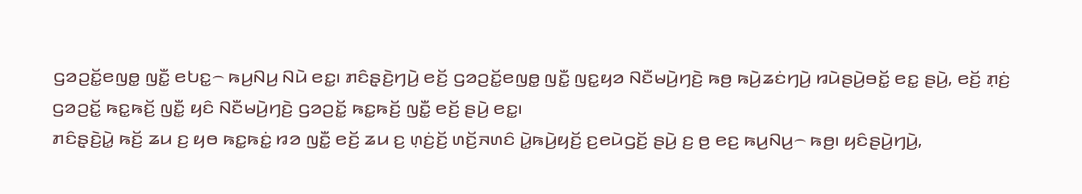ꤞꤤꤑꤢꤩ꤭ꤕꤜꤥ꤭ ꤜꤢꤪ꤭ ꤕꤝꤢ꤭꤮ ꤒꤣ꤬ꤡꤣ꤬ ꤡꤣꤧ ꤕꤢ꤭꤯ ꤊꤢꤨꤔ꤫ꤢꤧ꤬ꤚꤣꤧ꤬ ꤕꤢꤩ꤬ ꤞꤤꤑꤢꤩ꤭ꤕꤜꤥ꤭ ꤜꤢꤪ꤭ ꤜꤢ꤭ꤟꤤ ꤡꤢꤪꤗꤣꤧ꤬ꤚꤢꤧ꤬ ꤒꤥ꤬ ꤒꤣꤧ꤬ꤘꤢꤦꤚꤣꤧ꤬ ꤙꤣꤧꤔꤣꤧ꤬ꤋꤢꤩ꤭ ꤕꤢ꤭ ꤔꤣꤧ꤬, ꤕꤢꤩ꤬ ꤊ꤫ꤢꤦ꤬ ꤞꤤꤑꤢꤩ꤭ ꤒꤢ꤭ꤒꤢꤩ꤬ ꤜꤢꤪ꤭ ꤟꤢꤨ ꤡꤢꤪꤗꤣꤧ꤬ꤚꤢꤧ꤬ ꤞꤤꤑꤢꤩ꤭ ꤒꤢ꤭ꤒꤢꤩ꤬ ꤜꤢꤪ꤭ ꤕꤢꤩ꤬ ꤔꤣꤧ꤬ ꤕꤢ꤭꤯
ꤊꤢꤨꤔ꤫ꤢꤧ꤬ꤣꤧ꤭ ꤒꤢꤩ꤬ ꤘꤣ ꤢ꤬ ꤟꤥ ꤒꤢ꤭ꤒꤢꤦ꤭ ꤙꤤ ꤜꤢꤪ꤭ ꤕꤢꤩ꤬ ꤘꤣ ꤢ꤬ ꤛ꤫ꤢꤦ꤬ꤢꤩ꤬ ꤛꤢꤩ꤬ꤏꤛꤢꤨ ꤣꤧ꤭ꤒꤣꤧ꤬ꤟꤢꤩ꤬ ꤢ꤬ꤕꤣꤧꤞꤢꤩ꤬ ꤔꤣꤧ꤬ ꤢ꤬ ꤥ꤬ ꤕꤢ꤬ ꤒꤣ꤬ꤡꤣ꤬꤮ ꤒꤥ꤬꤯ ꤟꤢꤨꤔꤣꤧ꤬ꤚꤣꤧ꤬,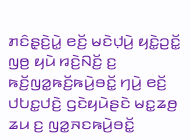ꤊꤢꤨꤔ꤫ꤢꤧ꤬ꤣꤧ꤭ ꤕꤢꤩ꤬ ꤗꤢꤧꤓ꤫ꤣꤧ꤬ ꤟꤢꤧ꤭ꤑꤢꤩ꤭ ꤜꤥ꤬ ꤟꤣꤧ ꤙꤢꤧ꤬ꤡꤢꤩ꤬ ꤢ꤬ ꤒꤢꤩ꤬ꤜꤤ꤭ꤒꤢꤩ꤬ꤒꤣꤧ꤬ꤋꤢꤩ꤭ ꤚꤣꤧ꤬ ꤕꤢꤩ꤬ ꤓꤝꤢ꤭ꤓꤢꤧ꤬ ꤞꤢꤧꤟꤣꤧꤔꤢꤧ ꤗꤢ꤭ꤘꤥ꤬ ꤘꤣ ꤢ꤬ ꤜꤤ꤭ꤏꤢꤒꤣꤧ꤬ꤋꤢꤩ꤭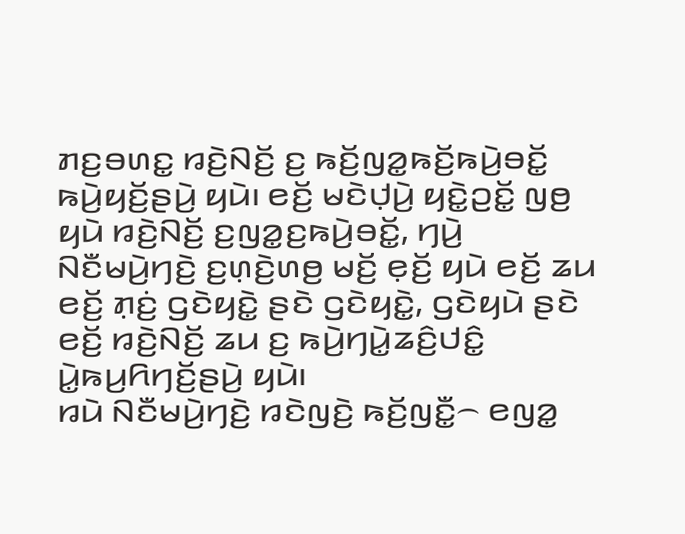ꤊꤢ꤬ꤋꤛꤢ꤭ ꤙꤢꤧ꤬ꤡꤢꤩ꤬ ꤢ꤬ ꤒꤢꤩ꤬ꤜꤤ꤭ꤒꤢꤩ꤬ꤒꤣꤧ꤬ꤋꤢꤩ꤭ ꤒꤣꤧ꤬ꤟꤢꤩ꤬ꤔꤣꤧ꤬ ꤟꤣꤧ꤯ ꤕꤢꤩ꤬ ꤗꤢꤧꤓ꤫ꤣꤧ꤬ ꤟꤢꤧ꤭ꤑꤢꤩ꤭ ꤜꤥ꤬ ꤟꤣꤧ ꤙꤢꤧ꤬ꤡꤢꤩ꤬ ꤢ꤬ꤜꤤ꤭ꤢ꤬ꤒꤣꤧ꤬ꤋꤢꤩ꤭, ꤚꤣꤧ꤬ ꤡꤢꤪꤗꤣꤧ꤬ꤚꤢꤧ꤬ ꤢ꤬ꤛ꤫ꤢꤧ꤬ꤛꤥ꤬ ꤗꤢꤩ꤬ ꤕ꤫ꤢꤩ꤬ ꤟꤣꤧ ꤕꤢꤩ꤬ ꤘꤣ ꤕꤢꤩ꤬ ꤊ꤫ꤢꤦ꤬ ꤞꤢꤧꤟꤢꤧ꤭ ꤔꤢꤧ ꤞꤢꤧꤟꤢꤧ꤭, ꤞꤢꤧꤟꤣꤧ ꤔꤢꤧ ꤕꤢꤩ꤬ ꤙꤢꤧ꤬ꤡꤢꤩ꤬ ꤘꤣ ꤢ꤬ ꤒꤣꤧ꤬ꤚꤣꤧ꤭ꤘꤢꤨ꤬ꤓꤢꤨ꤭ ꤣꤧ꤭ꤒꤣ꤬ꤖꤚꤢꤩ꤬ꤔꤣꤧ꤬ ꤟꤣꤧ꤯
ꤙꤣꤧ ꤡꤢꤪꤗꤣꤧ꤬ꤚꤢꤧ꤬ ꤙꤢꤧꤜꤢꤧ꤬ ꤒꤢꤩ꤬ꤜꤢꤪ꤭꤮ ꤕꤜꤤ꤭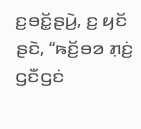ꤢ꤬ꤋꤢꤩ꤭ꤔꤣꤧ꤬, ꤢ꤬ ꤟꤢꤩ ꤔꤢꤧ, “ꤒꤢꤩ꤬ꤋꤤ ꤊ꤫ꤢꤦ꤬ ꤞꤢꤪꤞꤢꤦ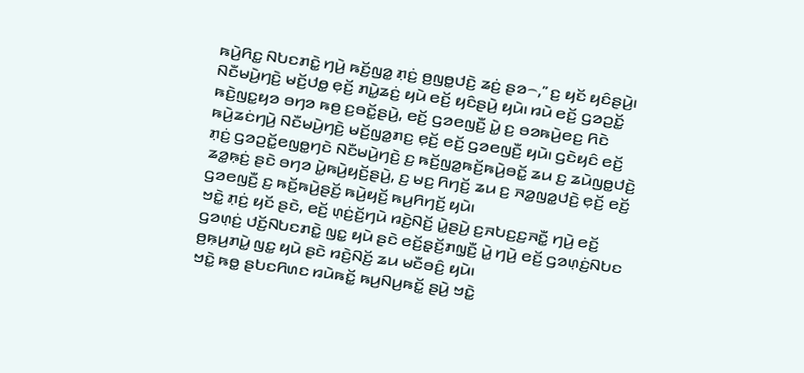ꤒꤣꤧ꤬ꤖꤢ꤭ ꤡꤝꤢꤊꤢꤧ꤭ ꤚꤣꤧ꤬ ꤒꤢꤩ꤬ꤜꤤ꤭ ꤊ꤫ꤢꤦ꤬ ꤥ꤬ꤜꤥ꤭ꤓꤢꤧ꤬ ꤘꤢꤦ꤬ ꤔꤤ꤮,” ꤢ꤬ ꤟꤢꤩ ꤟꤢꤨꤔꤣꤧ꤬꤯ ꤡꤢꤪꤗꤣꤧ꤬ꤚꤢꤧ꤬ ꤗꤢꤩ꤬ꤓꤥ꤭ ꤕ꤫ꤢꤩ꤬ ꤊꤣꤧ꤭ꤘꤢꤦ꤬ ꤟꤣꤧ ꤕꤢꤩ꤬ ꤟꤢꤨꤔꤣꤧ꤬ ꤟꤣꤧ꤯ ꤙꤣꤧ ꤕꤢꤩ꤬ ꤞꤤꤑꤢꤩ꤭ ꤒꤢꤧ꤬ꤜꤢ꤭ꤟꤤ ꤋꤚꤤ ꤒꤥ꤬ ꤢ꤬ꤋꤢꤩ꤭ꤔꤣꤧ꤬, ꤕꤢꤩ꤬ ꤞꤤꤕꤜꤢꤪ꤬ ꤣꤧ꤭ ꤢ꤬ ꤋꤤꤒꤣꤧ꤬ꤕꤢ꤬ ꤖꤢꤧ ꤒꤣꤧ꤬ꤘꤢꤦꤚꤣꤧ꤬ ꤡꤢꤪꤗꤣꤧ꤬ꤚꤢꤧ꤬ ꤗꤢꤩ꤬ꤜꤤ꤭ꤊꤢ꤬ ꤕ꤫ꤢꤩ꤬ ꤕꤢꤩ꤬ ꤞꤤꤕꤜꤢꤪ꤬ ꤟꤣꤧ꤯ ꤞꤢꤧꤟꤢꤨ ꤕꤢꤩ꤬ ꤊ꤫ꤢꤦ꤬ ꤞꤤꤑꤢꤩ꤭ꤕꤜꤥ꤭ꤚꤢꤧ ꤡꤢꤪꤗꤣꤧ꤬ꤚꤢꤧ꤬ ꤢ꤬ ꤒꤢꤩ꤬ꤜꤤ꤭ꤒꤢꤩ꤬ꤒꤣꤧ꤬ꤋꤢꤩ꤭ ꤘꤣ ꤢ꤬ ꤘꤣꤧꤜꤥ꤭ꤓꤢꤧ꤬ ꤘꤤ꤭ꤒ꤫ꤢꤦ꤬ ꤔꤢꤧ ꤋꤚꤤ ꤣꤧ꤭ꤒꤣꤧ꤬ꤟꤢꤩ꤬ꤔꤣꤧ꤬, ꤢ꤬ ꤗꤢ꤬ ꤖꤚꤢꤩ꤬ ꤘꤣ ꤢ꤬ ꤏꤤ꤭ꤜꤤ꤭ꤓꤢꤧ꤬ ꤕ꤫ꤢꤩ꤬ ꤕꤢꤩ꤬ ꤞꤤꤕꤜꤢꤪ꤬ ꤢ꤬ ꤒꤢꤩ꤬ꤒꤣꤧ꤬ꤔꤢꤩ꤬ ꤒꤣꤧ꤬ꤟꤢꤩ꤬ ꤒꤣ꤬ꤖꤚꤢꤩ꤬ ꤟꤣꤧ꤯
ꤠꤢꤧ꤭ ꤊ꤫ꤢꤦ꤬ ꤟꤢꤩ ꤔꤢꤧ, ꤕꤢꤩ꤬ ꤛ꤫ꤢꤦ꤬ꤢꤩ꤬ꤚꤣꤧ ꤙꤢꤧ꤬ꤡꤢꤩ꤬ ꤣꤧ꤭ꤔꤣꤧ꤬ ꤢ꤬ꤏꤝꤢ꤬ꤢ꤬ꤏꤢꤪ꤭ ꤚꤣꤧ꤬ ꤕꤢꤩ꤬ ꤞꤤꤛ꤫ꤢꤦ꤬ ꤓꤢꤩ꤬ꤡꤝꤢꤊꤢꤧ꤭ ꤜꤢ꤭ ꤟꤣꤧ ꤔꤢꤧ ꤕꤢꤩ꤬ꤔ꤫ꤢꤩ꤬ꤊꤜ꤫ꤢꤪ꤬ ꤣꤧ꤭ ꤚꤣꤧ꤬ ꤕꤢꤩ꤬ ꤞꤤꤛ꤫ꤢꤦ꤬ꤡꤝꤢ ꤥ꤬ꤒ꤫ꤣ꤬ꤊꤣꤧ꤭ ꤜꤢ꤭ ꤟꤣꤧ ꤔꤢꤧ ꤙꤢꤧ꤬ꤡꤢꤩ꤬ ꤘꤣ ꤗꤢꤪꤋꤢꤨ꤬ ꤟꤣꤧ꤯
ꤠꤢꤧ꤭ ꤒꤥ꤭ ꤔꤝꤢꤖꤛꤢ ꤙꤣꤧꤒꤢꤩ꤭ ꤒꤣ꤬ꤡꤣ꤬ꤒꤢꤩ꤭ ꤔꤣꤧ꤬ ꤠꤢꤧ꤭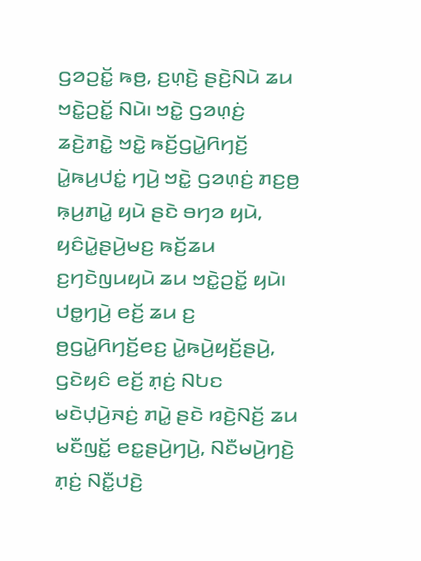ꤞꤤꤑꤢꤩ꤭ ꤒꤥ꤬, ꤢ꤬ꤛ꤫ꤢꤧ꤬ ꤔꤢꤧ꤬ꤡꤣꤧ ꤘꤣ ꤠꤢꤧ꤭ꤑꤢꤩ꤭ ꤡꤣꤧ꤯ ꤠꤢꤧ꤭ ꤞꤤꤛ꤫ꤢꤦ꤬ ꤘꤢꤧ꤬ꤊꤢꤧ꤭ ꤠꤢꤧ꤭ ꤒꤢꤩ꤬ꤞꤣꤧ꤭ꤖꤚꤢꤩ꤬ ꤣꤧ꤭ꤒꤣ꤬ꤓꤢꤦ꤭ ꤚꤣꤧ꤬ ꤠꤢꤧ꤭ ꤞꤤꤛ꤫ꤢꤦ꤬ ꤊꤢ꤬ꤥ꤬ ꤒ꤫ꤣ꤬ꤊꤣꤧ꤭ ꤟꤣꤧ ꤔꤢꤧ ꤋꤚꤤ ꤟꤣꤧ, ꤟꤢꤨꤣꤧ꤭ꤔꤣꤧ꤬ꤗꤢ꤬ ꤒꤢꤩ꤬ꤘꤣ ꤢ꤬ꤚꤢꤧꤜꤣꤟꤣꤧ ꤘꤣ ꤠꤢꤧ꤭ꤑꤢꤩ꤭ ꤟꤣꤧ꤯
ꤓꤥ꤭ꤚꤣꤧ꤬ ꤕꤢꤩ꤬ ꤘꤣ ꤢ꤬ ꤥ꤬ꤞꤣꤧ꤭ꤖꤚꤢꤩ꤬ꤕꤢ꤬ ꤣꤧ꤭ꤒꤣꤧ꤬ꤟꤢꤩ꤬ꤔꤣꤧ꤬, ꤞꤢꤧꤟꤢꤨ ꤕꤢꤩ꤬ ꤊ꤫ꤢꤦ꤬ ꤡꤝꤢ ꤗꤢꤧꤓ꤫ꤣꤧ꤬ꤏꤢꤦ꤬ ꤊꤣꤧ꤭ ꤔꤢꤧ ꤙꤢꤧ꤬ꤡꤢꤩ꤬ ꤘꤣ ꤗꤢꤪꤜꤢꤩ꤭ ꤕꤢ꤭ꤔꤣꤧ꤬ꤚꤣꤧ꤬, ꤡꤢꤪꤗꤣꤧ꤬ꤚꤢꤧ꤬ ꤊ꤫ꤢꤦ꤬ ꤡꤢꤪ꤭ꤓꤢꤧ꤬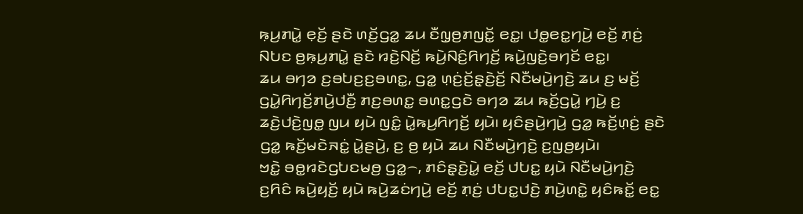ꤒ꤫ꤣ꤬ꤊꤣꤧ꤭ ꤕ꤫ꤢꤩ꤬ ꤔꤢꤧ ꤛꤢꤩ꤬ꤞꤤ꤭ ꤘꤣ ꤢꤪꤜ꤫ꤥ꤬ꤊꤜꤢꤩ꤭ ꤕꤢ꤭꤯ ꤓꤥ꤭ꤕꤢ꤭ꤚꤣꤧ꤬ ꤕꤢꤩ꤬ ꤊ꤫ꤢꤦ꤬ ꤡꤝꤢ ꤥ꤬ꤒ꤫ꤣ꤬ꤊꤣꤧ꤭ ꤔꤢꤧ ꤙꤢꤧ꤬ꤡꤢꤩ꤬ ꤒꤣꤧ꤬ꤡꤢꤨ꤬ꤖꤚꤢꤩ꤬ ꤒꤣꤧ꤬ꤜꤢꤧ꤬ꤋꤚꤢꤩ ꤕꤢ꤭꤯
ꤘꤣ ꤋꤚꤤ ꤢ꤬ꤋꤝꤢ꤬ꤢ꤬ꤋꤛꤢ꤭, ꤞꤤ꤭ ꤛ꤫ꤢꤦ꤬ꤢꤩ꤬ꤔ꤫ꤢꤧ꤬ꤢꤩ꤬ ꤡꤢꤪꤗꤣꤧ꤬ꤚꤢꤧ꤬ ꤘꤣ ꤢ꤬ ꤗꤢꤩ꤬ ꤞꤣꤧ꤭ꤖꤚꤢꤩ꤬ꤊꤣꤧ꤬ꤓꤢꤪ꤬ ꤊꤢ꤬ꤋꤛꤢ꤭ ꤋꤛꤢ꤭ꤞꤢꤧ ꤋꤚꤤ ꤘꤣ ꤒꤢꤩ꤬ꤞꤣꤧ꤭ ꤚꤣꤧ꤬ ꤢ꤬ ꤘꤢꤧ꤬ꤓꤢꤧ꤬ꤜꤥ꤭ ꤜꤣ ꤟꤣꤧ ꤜꤢꤨ꤭ ꤣꤧ꤭ꤒꤣ꤬ꤖꤚꤢꤩ꤬ ꤟꤣꤧ꤯ ꤟꤢꤨꤔꤣꤧ꤬ꤚꤣꤧ꤬ ꤞꤤ꤭ ꤒꤢꤩ꤬ꤛ꤫ꤢꤦ꤬ ꤔꤢꤧ ꤞꤤ꤭ ꤒꤢꤩ꤬ꤗꤢꤧꤏꤢꤦ꤭ ꤣꤧ꤭ꤔꤣꤧ꤬, ꤢ꤬ ꤥ꤬ ꤟꤣꤧ ꤘꤣ ꤡꤢꤪꤗꤣꤧ꤬ꤚꤢꤧ꤬ ꤢ꤬ꤜꤥ꤬ꤟꤣꤧ꤯
ꤠꤢꤧ꤭ ꤋꤥ꤭ꤙꤢꤧꤞꤝꤢꤗꤥ꤬ ꤞꤤ꤭꤮, ꤊꤢꤨꤔ꤫ꤢꤧ꤬ꤣꤧ꤭ ꤕꤢꤩ꤬ ꤓꤝꤢ꤭ ꤟꤣꤧ ꤡꤢꤪꤗꤣꤧ꤬ꤚꤢꤧ꤬ ꤢ꤬ꤖꤢꤨ ꤒꤣꤧ꤬ꤟꤢꤩ꤬ ꤟꤣꤧ ꤒꤣꤧ꤬ꤘꤢꤦꤚꤣꤧ꤬ ꤕꤢꤩ꤬ ꤊ꤫ꤢꤦ꤬ ꤓꤝꤢ꤭ꤓꤢꤧ꤬ ꤊꤣꤧ꤬ꤛꤢꤧ꤭ ꤟꤢꤨꤒꤢꤩ꤭ ꤕꤢ꤭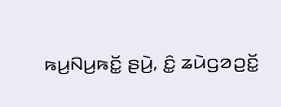ꤒꤣ꤬ꤡꤣ꤬ꤒꤢꤩ꤭ ꤔꤣꤧ꤬, ꤢꤨ꤭ ꤘꤣꤧꤞꤤꤑꤢꤩ꤭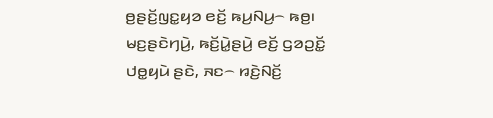ꤥ꤬ꤔꤢꤩ꤬ꤜꤢ꤭ꤟꤤ ꤕꤢꤩ꤬ ꤒꤣ꤬ꤡꤣ꤬꤮ ꤒꤥ꤬꤯ ꤗꤢ꤬ꤔꤢꤧꤚꤣꤧ꤬, ꤒꤢꤩ꤬ꤣꤧ꤭ꤔꤣꤧ꤬ ꤕꤢꤩ꤬ ꤞꤤꤑꤢꤩ꤭ ꤓꤥ꤭ꤟꤣꤧ ꤔꤢꤧ, ꤏꤢ꤮ ꤙꤢꤧ꤬ꤡꤢꤩ꤬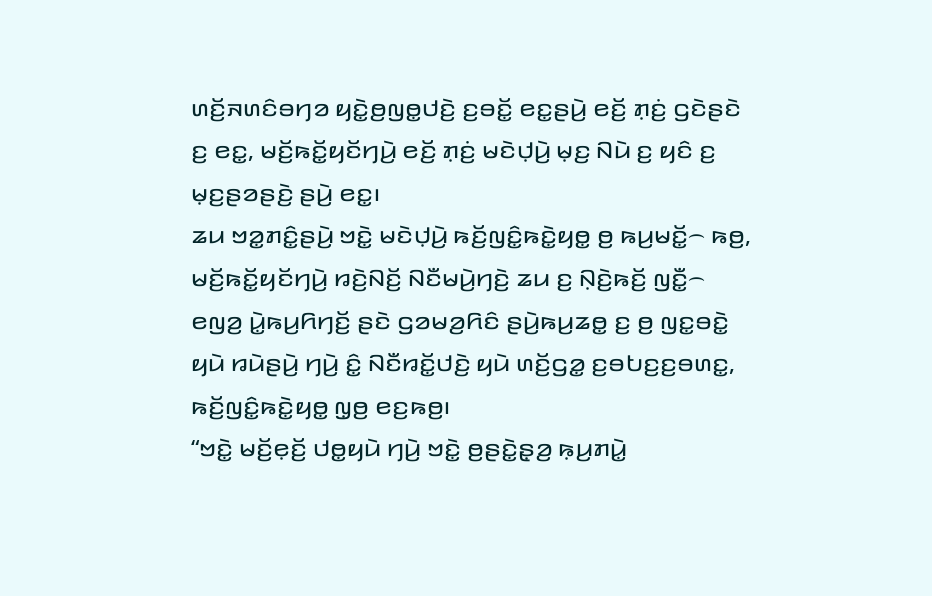ꤛꤢꤩ꤬ꤏꤛꤢꤨꤋꤚꤤ ꤟꤢꤧ꤭ꤥ꤬ꤜꤥ꤭ꤓꤢꤧ꤬ ꤢ꤬ꤋꤢꤩ꤭ ꤕꤢ꤭ꤔꤣꤧ꤬ ꤕꤢꤩ꤬ ꤊ꤫ꤢꤦ꤬ ꤞꤢꤧꤔꤢꤧ ꤢ꤬ ꤕꤢ꤭, ꤗꤢꤩ꤬ꤒꤢꤩ꤭ꤟꤢꤩꤚꤣꤧ꤬ ꤕꤢꤩ꤬ ꤊ꤫ꤢꤦ꤬ ꤗꤢꤧꤓ꤫ꤣꤧ꤬ ꤗ꤫ꤢ꤬ ꤡꤣꤧ ꤢ꤬ ꤟꤢꤨ ꤢ꤬ ꤗ꤫ꤢ꤬ꤔꤤꤔꤢꤧ꤬ ꤔꤣꤧ꤬ ꤕꤢ꤭꤯
ꤘꤣ ꤠꤤ꤭ꤊꤢꤨ꤭ꤔꤣꤧ꤬ ꤠꤢꤧ꤭ ꤗꤢꤧꤓ꤫ꤣꤧ꤬ ꤒꤢꤩ꤬ꤜꤢꤨ꤭ꤒꤢꤧ꤭ꤟꤥ꤭ ꤥ꤬ ꤒꤣ꤬ꤗꤢꤩ꤭꤮ ꤒꤥ꤬, ꤗꤢꤩ꤬ꤒꤢꤩ꤭ꤟꤢꤩꤚꤣꤧ꤬ ꤙꤢꤧ꤬ꤡꤢꤩ꤬ ꤡꤢꤪꤗꤣꤧ꤬ꤚꤢꤧ꤬ ꤘꤣ ꤢ꤬ ꤡ꤫ꤢꤧ꤬ꤒꤢꤩ꤬ ꤜꤢꤪ꤭꤮ ꤕꤜꤤ꤬ ꤣꤧ꤭ꤒꤣ꤬ꤖꤚꤢꤩ꤬ ꤔꤢꤧ ꤞꤤꤗꤤ꤬ꤖꤢꤨ ꤔꤣꤧ꤬ꤒꤣ꤬ꤘꤥ꤭ ꤢ꤬ ꤥ꤬ ꤜꤢ꤭ꤋꤢꤧ꤭ ꤟꤣꤧ ꤙꤣꤧꤔꤣꤧ꤬ ꤚꤣꤧ꤬ ꤢꤨ꤭ ꤡꤢꤪꤙꤢꤩ꤭ꤓꤢꤧ꤬ ꤟꤣꤧ ꤛꤢꤩ꤬ꤞꤤ꤭ ꤢ꤬ꤋꤝꤢ꤬ꤢ꤬ꤋꤛꤢ꤭, ꤒꤢꤩ꤬ꤜꤢꤨ꤭ꤒꤢꤧ꤭ꤟꤥ꤭ ꤜ꤫ꤥ꤬ ꤕꤢ꤬ꤒꤥ꤬꤯
“ꤠꤢꤧ꤭ ꤗꤢꤩ꤬ꤕ꤫ꤢꤩ꤬ ꤓꤥ꤭ꤟꤣꤧ ꤚꤣꤧ꤬ ꤠꤢꤧ꤭ ꤥ꤬ꤔꤢꤧ꤭ꤔ꤫ꤤ꤬ ꤒ꤫ꤣ꤬ꤊꤣꤧ꤭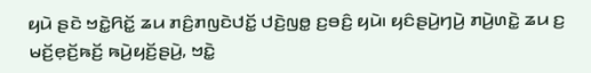ꤟꤣꤧ ꤔꤢꤧ ꤠꤢꤧ꤭ꤖꤢꤩ꤭ ꤘꤣ ꤊꤢꤨ꤬ꤊꤜꤢꤧꤓꤢꤩ꤭ ꤓꤢꤧ꤬ꤜꤥ꤭ ꤢ꤬ꤋꤢꤨ꤬ ꤟꤣꤧ꤯ ꤟꤢꤨꤔꤣꤧ꤬ꤚꤣꤧ꤬ ꤊꤣꤧ꤬ꤛꤢꤧ꤭ ꤘꤣ ꤢ꤬ ꤗꤢꤩ꤬ꤕ꤫ꤢꤩ꤬ꤒꤢꤩ꤬ ꤒꤣꤧ꤬ꤟꤢꤩ꤬ꤔꤣꤧ꤬, ꤠꤢꤧ꤭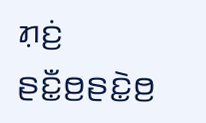ꤊ꤫ꤢꤦ꤬ ꤔꤢꤪ꤭ꤥ꤬ꤔꤢꤧ꤭ꤥ꤬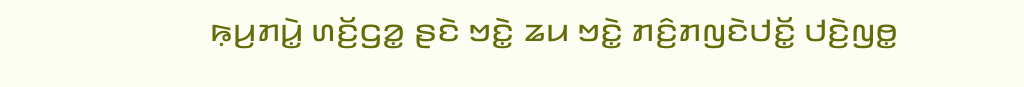ꤒ꤫ꤣ꤬ꤊꤣꤧ꤭ ꤛꤢꤩ꤬ꤞꤤ꤭ ꤔꤢꤧ ꤠꤢꤧ꤭ ꤘꤣ ꤠꤢꤧ꤭ ꤊꤢꤨ꤬ꤊꤜꤢꤧꤓꤢꤩ꤭ ꤓꤢꤧ꤬ꤜꤥ꤭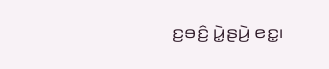ꤢ꤬ꤋꤢꤨ꤬ ꤣꤧ꤭ꤔꤣꤧ꤬ ꤕꤢ꤭꤯